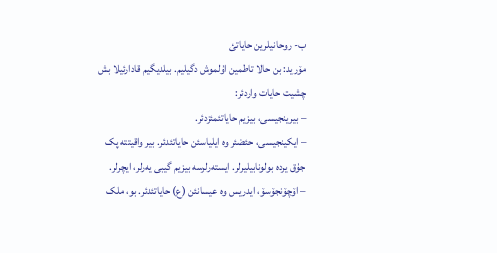ب- روحانیلرین حایاتئ
مۆرید: بن حالا تاطمین اۇلموش دگیلیم. بیلدیگیم قادارئیلا بش چشیت حایات واردئر:
– بیرینجیسی، بیزیم حایاتئمئزدئر.
– ایکینجیسی، حئضئر وە ایلیاسئن حایاتئدئر. بیر واقیتتە پک جۇق یردە بولونابیلیرلر. ایستەرلرسە بیزیم گیبی یەرلر، ایچرلر.
– اۆچۆنجۆسۆ، ایدریس وە عیسانئن (ع) حایاتئدئر. بو، ملک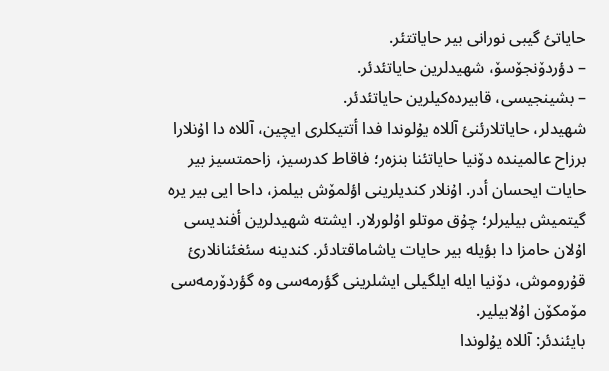حایاتئ گیبی نورانی بیر حایاتتئر.
– دؤردۆنجۆسۆ، شهیدلرین حایاتئدئر.
– بشینجیسی، قابیردەکیلرین حایاتئدئر.
شهیدلر، حایاتلارئنئ آللاە یۇلوندا فدا أتتیکلری ایچین، آللاە دا اۇنلارا برزاح عالمیندە دۆنیا حایاتئنا بنزەر؛ فاقاط کدرسیز، زاحمتسیز بیر حایات ایحسان أدر. اۇنلار کندیلرینی اؤلمۆش بیلمز، داحا ایی بیر یرە گیتمیش بیلیرلر؛ چۇق موتلو اۇلورلار. ایشتە شهیدلرین أفندیسی اۇلان حامزا دا بؤیلە بیر حایات یاشاماقتادئر. کندینە سئغئنانلارئ قۇروموش، دۆنیا ایلە ایلگیلی ایشلرینی گؤرمەسی وە گؤردۆرمەسی مۆمکۆن اۇلابیلیر.
بایئندئر: آللاە یۇلوندا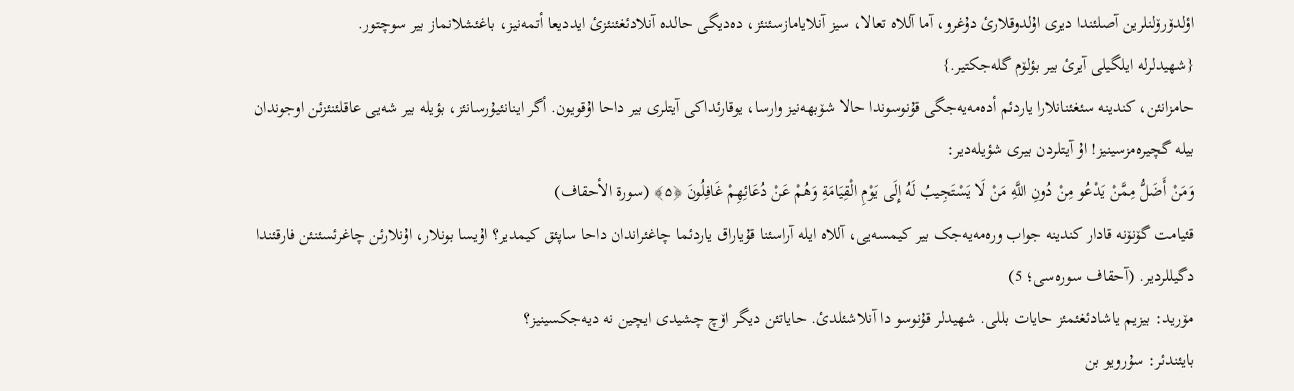اؤلدۆرۆلنلرین آصلئندا دیری اۇلدوقلارئ دۇغرو، آما آللاە تعالا، سیز آنلایامازسئنئز، دەدیگی حالدە آنلادئغئنئزئ ایددیعا أتمەنیز، باغئشلانماز بیر سوچتور.
{شهیدلرلە ایلگیلی آیرئ بیر بؤلۆم گلەجکتیر.}
حامزانئن، کندینە سئغئنانلارا یاردئم أدەمەیەجگی قۇنوسوندا حالا شۆبهەنیز وارسا، یوقارئداکی آیتلری بیر داحا اۇقویون. أگر اینانئیۇرسانئز، بؤیلە بیر شەیی عاقلئنئزئن اوجوندان بیلە گچیرەمزسینیز! اۇ آیتلردن بیری شؤیلەدیر:
وَمَنْ أَضَلُّ مِمَّنْ يَدْعُو مِنْ دُونِ اللَّهِ مَنْ لَا يَسْتَجِيبُ لَهُ إِلَى يَوْمِ الْقِيَامَةِ وَهُمْ عَنْ دُعَائِهِمْ غَافِلُونَ ﴿۵﴾ (سورة الأحقاف)
قئیامت گۆنۆنە قادار کندینە جواب ورەمەیەجک بیر کیمسەیی، آللاە ایلە آراسئنا قۇیاراق یاردئما چاغئراندان داحا ساپئق کیمدیر؟ اۇیسا بونلار، اۇنلارئن چاغرئسئنئن فارقئندا دگیللردیر. (آحقاف سورەسی؛ 5)
مۆرید: بیزیم یاشادئغئمئز حایات بللی. شهیدلر قۇنوسو دا آنلاشئلدئ. حایاتئن دیگر اۆچ چشیدی ایچین نە دیەجکسینیز؟
بایئندئر: سۇرویو بن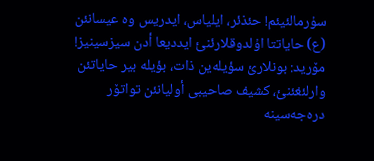سۇرمالئیئم! حئذئر، ایلیاس، ایدریس وە عیسانئن (ع) حایاتتا اۇلدوقلارئنئ ایددیعا أدن سیزسینیز!
مۆرید: بونلارئ سؤیلەین ذات، بؤیلە بیر حایاتئن وارلئغئنئ، کشیف صاحیبی أولیانئن تواتۆر درەجەسینە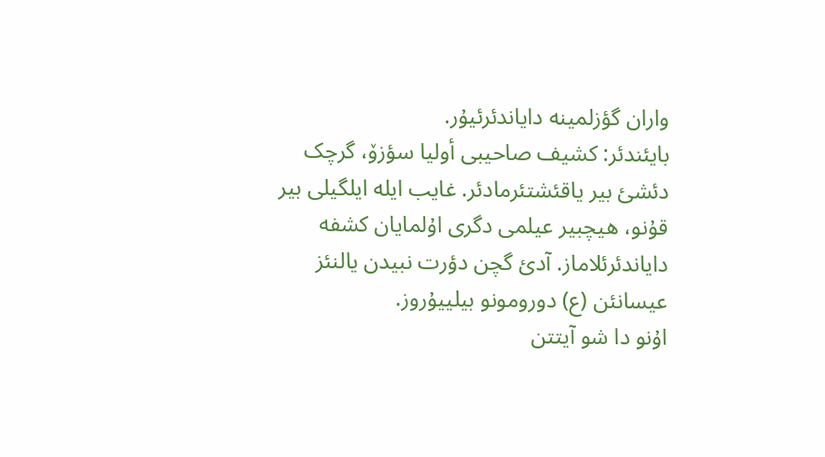واران گؤزلمینە دایاندئرئیۇر.
بایئندئر: کشیف صاحیبی أولیا سؤزۆ، گرچک دئشئ بیر یاقئشتئرمادئر. غایب ایلە ایلگیلی بیر قۇنو، هیچبیر عیلمی دگری اۇلمایان کشفە دایاندئرئلاماز. آدئ گچن دؤرت نبیدن یالنئز عیسانئن (ع) دورومونو بیلییۇروز.
اۇنو دا شو آیتتن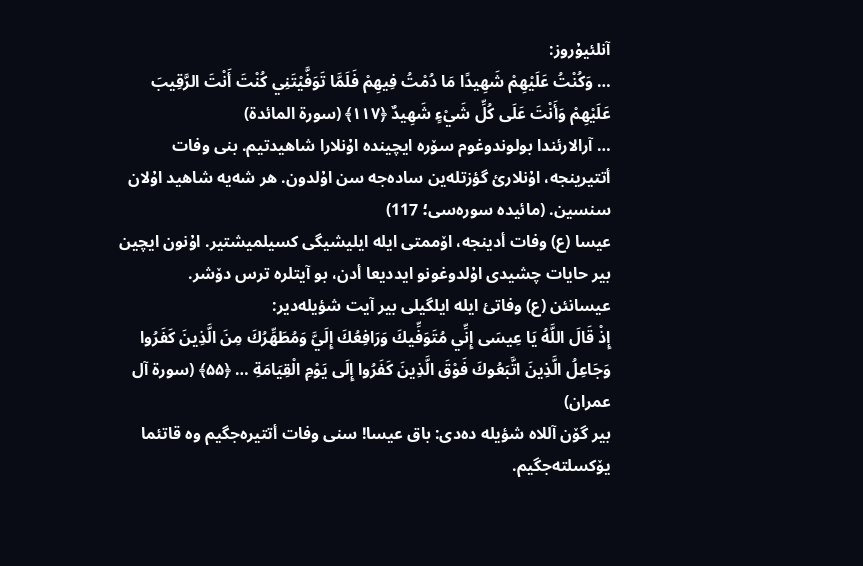آنلئیۇروز:
… وَكُنْتُ عَلَيْهِمْ شَهِيدًا مَا دُمْتُ فِيهِمْ فَلَمَّا تَوَفَّيْتَنِي كُنْتَ أَنْتَ الرَّقِيبَ عَلَيْهِمْ وَأَنْتَ عَلَى كُلِّ شَيْءٍ شَهِيدٌ ﴿۱۱۷﴾ (سورة المائدة)
… آرالارئندا بولوندوغوم سۆرە ایچیندە اۇنلارا شاهیدتیم. بنی وفات أتتیرینجە، اۇنلارئ گؤزتلەین سادەجە سن اۇلدون. هر شەیە شاهید اۇلان سنسین. (مائیدە سورەسی؛ 117)
عیسا (ع) وفات أدینجە، اۆممتی ایلە ایلیشیگی کسیلمیشتیر. اۇنون ایچین بیر حایات چشیدی اۇلدوغونو ایددیعا أدن، بو آیتلرە ترس دۆشر.
عیسانئن (ع) وفاتئ ایلە ایلگیلی بیر آیت شؤیلەدیر:
إِذْ قَالَ اللَّهُ يَا عِيسَى إِنِّي مُتَوَفِّيكَ وَرَافِعُكَ إِلَيَّ وَمُطَهِّرُكَ مِنَ الَّذِينَ كَفَرُوا وَجَاعِلُ الَّذِينَ اتَّبَعُوكَ فَوْقَ الَّذِينَ كَفَرُوا إِلَى يَوْمِ الْقِيَامَةِ … ﴿۵۵﴾ (سورة آل عمران)
بیر گۆن آللاە شؤیلە دەدی: باق عیسا! سنی وفات أتتیرەجگیم وە قاتئما یۆکسلتەجگیم.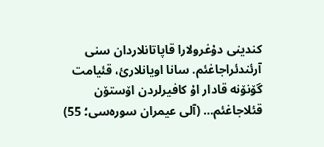کندینی دۇغرولارا قاپاتانلاردان سنی آرئندئراجاغئم. سانا اویانلارئ، قئیامت گۆنۆنە قادار اۇ کافیرلردن اۆستۆن قئلاجاغئم… (آلی عیمران سورەسی؛ 55)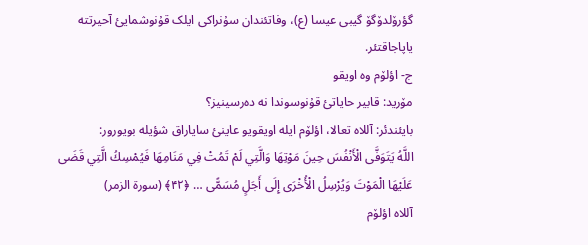گؤرۆلدۆگۆ گیبی عیسا (ع)، وفاتئندان سۇنراکی ایلک قۇنوشمایئ آحیرتتە یاپاجاقتئر.
ج- اؤلۆم وە اویقو
مۆرید: قابیر حایاتئ قۇنوسوندا نە دەرسینیز؟
بایئندئر: آللاە تعالا، اؤلۆم ایلە اویقویو عاینئ سایاراق شؤیلە بویورور:
اللَّهُ يَتَوَفَّى الْأَنْفُسَ حِينَ مَوْتِهَا وَالَّتِي لَمْ تَمُتْ فِي مَنَامِهَا فَيُمْسِكُ الَّتِي قَضَى عَلَيْهَا الْمَوْتَ وَيُرْسِلُ الْأُخْرَى إِلَى أَجَلٍ مُسَمًّى … ﴿۴۲﴾ (سورة الزمر)
آللاە اؤلۆم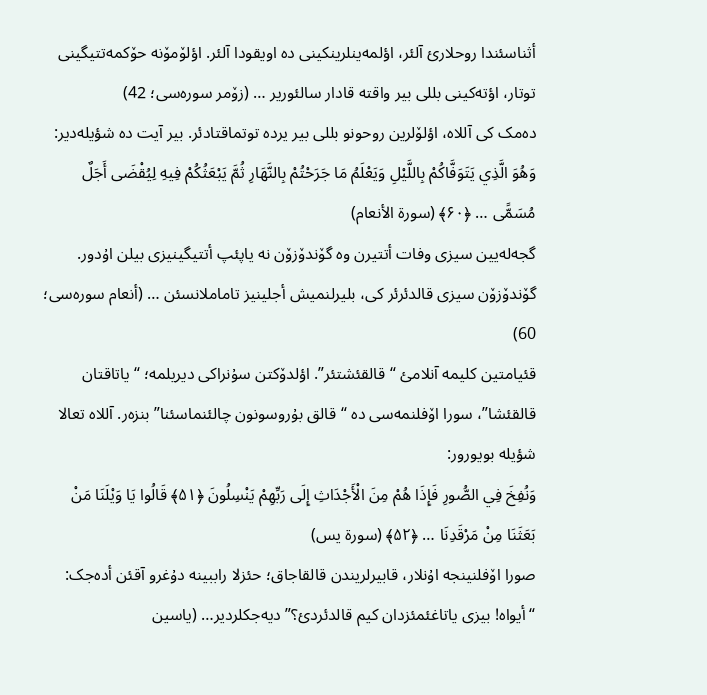أثناسئندا روحلارئ آلئر، اؤلمەینلرینکینی دە اویقودا آلئر. اؤلۆمۆنە حۆکمەتتیگینی توتار، اؤتەکینی بللی بیر واقتە قادار سالئوریر … (زۆمر سورەسی؛ 42)
دەمک کی آللاە، اؤلۆلرین روحونو بللی بیر یردە توتماقتادئر. بیر آیت دە شؤیلەدیر:
وَهُوَ الَّذِي يَتَوَفَّاكُمْ بِاللَّيْلِ وَيَعْلَمُ مَا جَرَحْتُمْ بِالنَّهَارِ ثُمَّ يَبْعَثُكُمْ فِيهِ لِيُقْضَى أَجَلٌ مُسَمًّى … ﴿۶۰﴾ (سورة الأنعام)
گجەلەیین سیزی وفات أتتیرن وە گۆندۆزۆن نە یاپئپ أتتیگینیزی بیلن اۇدور. گۆندۆزۆن سیزی قالدئرئر کی، بلیرلنمیش أجلینیز تاماملانسئن … (أنعام سورەسی؛ 60)
قئیامتین کلیمە آنلامئ “قالقئشتئر”. اؤلدۆکتن سۇنراکی دیریلمە؛ “یاتاقتان قالقئشا”، سورا اۆفلنمەسی دە “قالق بۇروسونون چالئنماسئنا” بنزەر. آللاە تعالا شؤیلە بویورور:
وَنُفِخَ فِي الصُّورِ فَإِذَا هُمْ مِنَ الْأَجْدَاثِ إِلَى رَبِّهِمْ يَنْسِلُونَ ﴿۵۱﴾ قَالُوا يَا وَيْلَنَا مَنْ بَعَثَنَا مِنْ مَرْقَدِنَا … ﴿۵۲﴾ (سورة یس)
صورا اۆفلنینجە اۇنلار، قابیرلریندن قالقاجاق؛ حئزلا راببینە دۇغرو آقئن أدەجک: “أیواە! بیزی یاتاغئمئزدان کیم قالدئردئ؟” دیەجکلردیر… (یاسین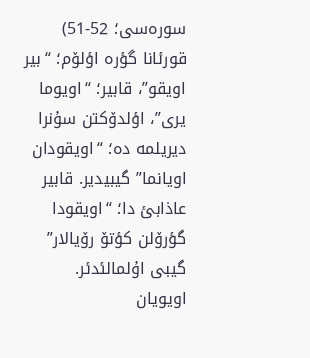سورەسی؛ 52-51)
قورئانا گؤرە اؤلۆم؛ “بیر اویقو”، قابیر؛ “اویوما یری”، اؤلدۆکتن سۇنرا دیریلمە دە؛ “اویقودان اویانما” گیبیدیر. قابیر عاذابئ دا؛ “اویقودا گؤرۆلن کؤتۆ رۆیالار” گیبی اۇلمالئدئر.
اویویان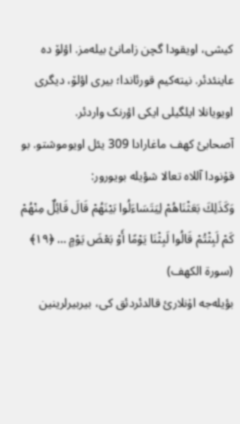کیشی، اویقودا گچن زامانئ بیلەمز. اؤلۆ دە عاینئدئر. نیتەکیم قورئاندا؛ بیری اؤلۆ، دیگری اویویانلا ایلگیلی ایکی اؤرنک واردئر.
آصحابئ کهف ماغارادا 309 یئل اویوموشتو. بو قۇنودا آللاە تعالا شؤیلە بویورور:
وَكَذَلِكَ بَعَثْنَاهُمْ لِيَتَسَاءَلُوا بَيْنَهُمْ قَالَ قَائِلٌ مِنْهُمْ كَمْ لَبِثْتُمْ قَالُوا لَبِثْنَا يَوْمًا أَوْ بَعْضَ يَوْمٍ … ﴿۱۹﴾ (سورة الکهف)
بؤیلەجە اۇنلارئ قالدئردئق کی، بیربیرلرینین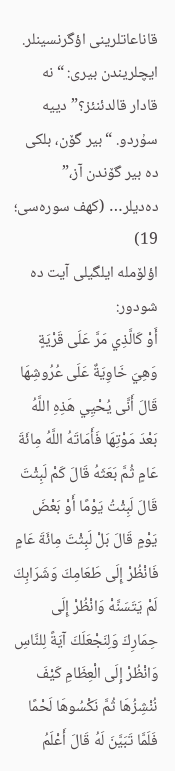قاناعاتلرینی اؤگرنسینلر. ایچلریندن بیری: “نە قادار قالدئنئز؟” دییە سۇردو. “بیر گۆن، بلکی دە بیر گۆندن آز،” دەدیلر… (کهف سورەسی؛ 19)
اؤلۆملە ایلگیلی آیت دە شودور:
أَوْ كَالَّذِي مَرَّ عَلَى قَرْيَةٍ وَهِيَ خَاوِيَةٌ عَلَى عُرُوشِهَا قَالَ أَنَّى يُحْيِي هَذِهِ اللَّهُ بَعْدَ مَوْتِهَا فَأَمَاتَهُ اللَّهُ مِائَةَ عَامٍ ثُمَّ بَعَثَهُ قَالَ كَمْ لَبِثْتَ قَالَ لَبِثْتُ يَوْمًا أَوْ بَعْضَ يَوْمٍ قَالَ بَلْ لَبِثْتَ مِائَةَ عَامٍ فَانْظُرْ إِلَى طَعَامِكَ وَشَرَابِكَ لَمْ يَتَسَنَّهْ وَانْظُرْ إِلَى حِمَارِكَ وَلِنَجْعَلَكَ آيَةً لِلنَّاسِ وَانْظُرْ إِلَى الْعِظَامِ كَيْفَ نُنْشِزُهَا ثُمَّ نَكْسُوهَا لَحْمًا فَلَمَّا تَبَيَّنَ لَهُ قَالَ أَعْلَمُ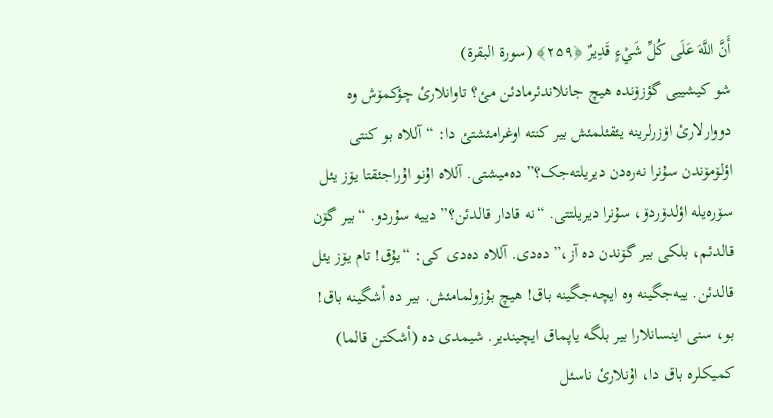أَنَّ اللَّهَ عَلَى كُلِّ شَيْءٍ قَدِيرٌ ﴿۲۵۹﴾ (سورة البقرة)
شو کیشییی گؤزۆندە هیچ جانلاندئرمادئن مئ؟ تاوانلارئ چؤکمۆش وە دووارلارئ اۆزرلرینە یئقئلمئش بیر کنتە اوغرامئشتئ دا: “آللاە بو کنتی اؤلۆمۆندن سۇنرا نەرەدن دیریلتەجک؟” دەمیشتی. آللاە اۇنو اۇراجئقتا یۆز یئل سۆرەیلە اؤلدۆردۆ، سۇنرا دیریلتتی. “نە قادار قالدئن؟” دییە سۇردو. “بیر گۆن قالدئم، بلکی بیر گۆندن دە آز،” دەدی. آللاە دەدی کی: “یۇق! تام یۆز یئل قالدئن. ییەجگینە وە ایچەجگینە باق! هیچ بۇزولمامئش. بیر دە أشگینە باق! بو، سنی اینسانلارا بیر بلگە یاپماق ایچیندیر. شیمدی دە (أشکتن قالما) کمیکلرە باق دا، اۇنلارئ ناسئل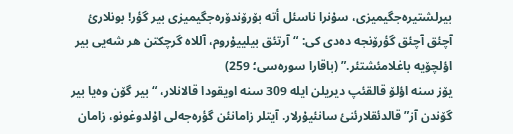بیرلشتیرەجگیمیزی، سۇنرا ناسئل أتە بۆرۆندۆرەجگیمیزی بیر گؤر! بونلارئ آچئق آچئق گؤرۆنجە دەدی کی: “آرتئق بیلییۇروم، آللاە گرچکتن هر شەیی بیر اؤلچۆیە باغلامئشتئر.” (باقارا سورەسی؛ 259)
یۆز سنە اؤلۆ قالقئپ دیریلن ایلە 309 سنە اویقودا قالانلار، “بیر گۆن وەیا بیر گۆندن آز” قالدئقلارئنئ سانئیۇرلار. آیتلر زامانئن گؤرەجەلی اۇلدوغونو، زامان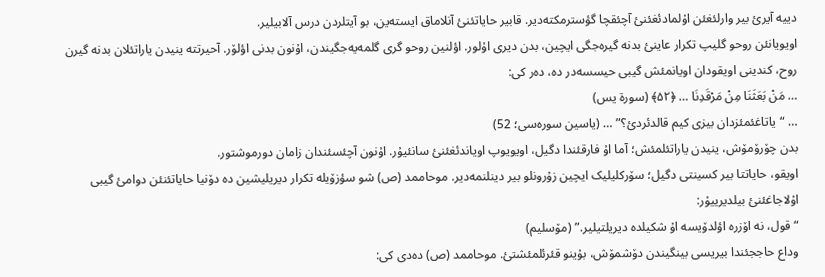دییە آیرئ بیر وارلئغئن اۇلمادئغئنئ آچئقچا گؤسترمکتەدیر. قابیر حایاتئنئ آنلاماق ایستەین، بو آیتلردن درس آلابیلیر.
اویویانئن روحو گلیپ تکرار عاینئ بدنە گیرەجگی ایچین، بدن دیری اۇلور. اؤلنین روحو گری گلمەیەجگیندن، اۇنون بدنی اؤلۆر. آحیرتتە ینیدن یاراتئلان بدنە گیرن روح، کندینی اویقودان اویانمئش گیبی حیسسەدر دە، دەر کی:
… مَنْ بَعَثَنَا مِنْ مَرْقَدِنَا … ﴿۵۲﴾ (سورة یس)
… “یاتاغئمئزدان بیزی کیم قالدئردئ؟” … (یاسین سورەسی؛ 52)
بدن چۆرۆمۆش، ینیدن یاراتئلمئش؛ آما اۇ فارقئندا دگیل، اویویوپ اویاندئغئنئ سانئیۇر. اۇنون آچئسئندان زامان دورموشتور.
اویقو، حایاتتا بیر کسینتی دگیل؛ سۆرکلیلیک ایچین زۇرونلو بیر دینلنمەدیر. موحاممد (ص) شو سؤزۆیلە تکرار دیریلیشین دە دۆنیا حایاتئنئن دوامئ گیبی اۇلاجاغئنئ بیلدیرییۇر:
“قول، نە اۆزرە اؤلدۆیسە اۇ شکیلدە دیریلتیلیر.” (مۆسلیم)
وداع حاججئندا بیریسی بینگیندن دۆشمۆش، بۇینو قئرئلمئشتئ. موحاممد (ص) دەدی کی: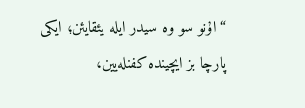“اۇنو سو وە سیدر ایلە یئقایئن؛ ایکی پارچا بز ایچیندە کفنلەیین،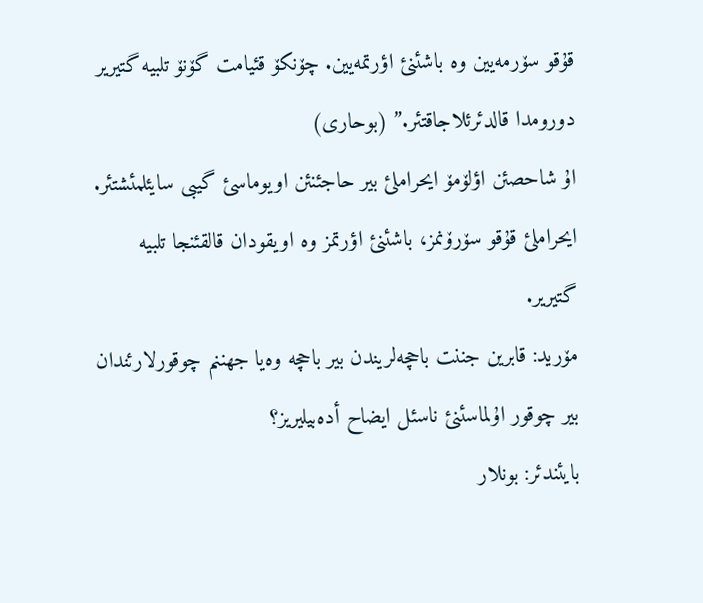قۇقو سۆرمەیین وە باشئنئ اؤرتمەیین. چۆنکۆ قئیامت گۆنۆ تلبیە گتیریر دورومدا قالدئرئلاجاقتئر.” (بوحاری)
اۇ شاحصئن اؤلۆمۆ ایحراملئ بیر حاجئنئن اویوماسئ گیبی سایئلمئشتئر. ایحراملئ قۇقو سۆرۆنمز، باشئنئ اؤرتمز وە اویقودان قالقئنجا تلبیە گتیریر.
مۆرید: قابرین جننت باحچەلریندن بیر باحچە وەیا جهننم چوقورلارئندان بیر چوقور اۇلماسئنئ ناسئل ایضاح أدەبیلیریز؟
بایئندئر: بونلار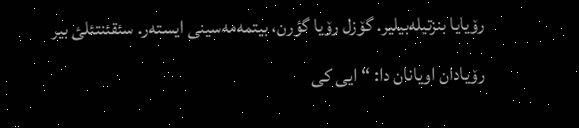رۆیایا بنزتیلەبیلیر. گۆزل رۆیا گؤرن، بیتمەمەسینی ایستەر. سئقئنتئلئ بیر رۆیادان اویانان دا: “ایی کی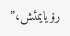رۆیایمئش،”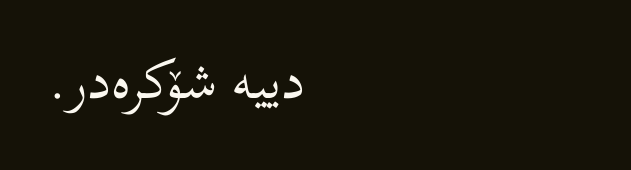دییە شۆکرەدر.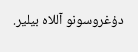دۇغروسونو آللاە بیلیر.